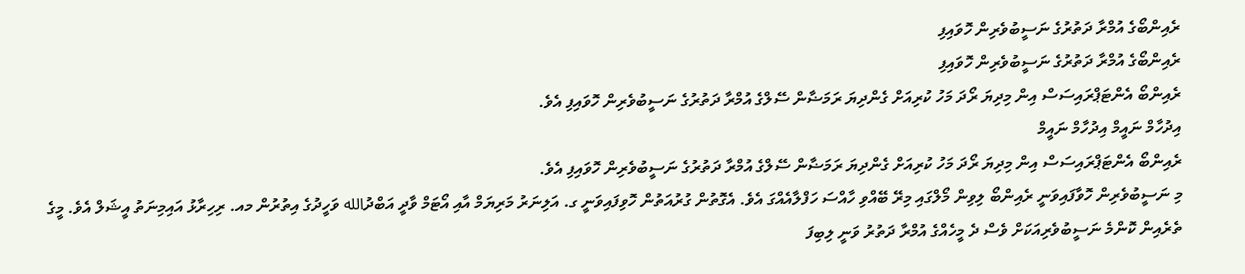ރެއިންބޯގެ އުމްރާ ދަތުރުގެ ނަސީބުވެރިން ހޮވައިފި
ރެއިންބޯގެ އުމްރާ ދަތުރުގެ ނަސީބުވެރިން ހޮވައިފި
ރެއިންބޯ އެންޓަޕްރައިސަސް އިން މިދިޔަ ރޯދަ މަހު ކުރިއަށް ގެންދިޔަ ރަމަޟާން ސޭލްގެ އުމްރާ ދަތުރުގެ ނަސީބުވެރިން ހޮވައިފި އެވެ.
އިދުހާމް ނައީމް އިދުހާމް ނައީމް
ރެއިންބޯ އެންޓަޕްރައިސަސް އިން މިދިޔަ ރޯދަ މަހު ކުރިއަށް ގެންދިޔަ ރަމަޟާން ސޭލްގެ އުމްރާ ދަތުރުގެ ނަސީބުވެރިން ހޮވައިފި އެވެ.
މި ނަސީބުވެރިން ހޮވާފައިވަނީ ރެއިންބޯ ލިވިން މޯލްގައި މިރޭ ބޭއްވި ހާއްސަ ހަފްލާއެއްގަ އެވެ. އެގޮތުން ގުރުއަތުން ހޮވިފައިވަނީ ގ. އަލިނަރު މަރިޔަމް އާއި އޯޓަމް ވާދީ އަބްދުالله ވަހީދުގެ އިތުރުން މއ. ރިހިރާޅު އައިމިނަތު އީޝަލް އެވެ. މީގެ ތެރެއިން ކޮންމެ ނަސީބުވެރިއަކަށް ވެސް ދެ މީހެއްގެ އުމްރާ ދަތުރު ވަނީ ލިބިފަ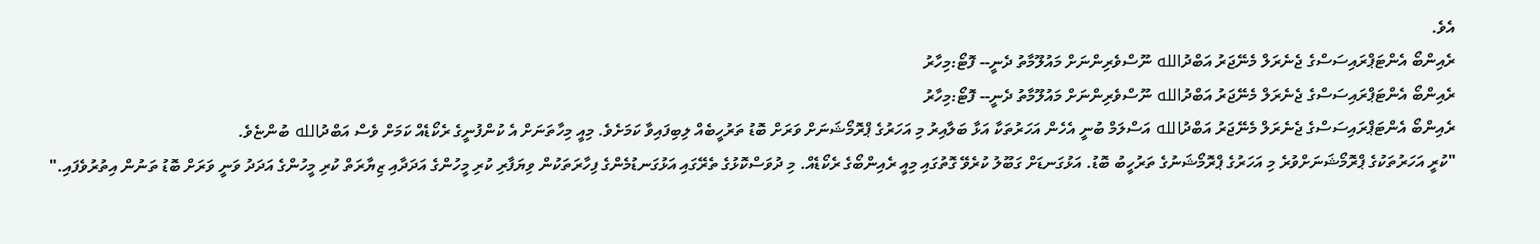އެވެ.
ރެއިންބޯ އެންޓަޕްރައިސަސްގެ ޖެނެރަލް މެނޭޖަރު އަބްދުالله ނޫސްވެރިންނަށް މައުލޫމާތު ދެނީ-- ފޮޓޯ:މިހާރު
ރެއިންބޯ އެންޓަޕްރައިސަސްގެ ޖެނެރަލް މެނޭޖަރު އަބްދުالله ނޫސްވެރިންނަށް މައުލޫމާތު ދެނީ-- ފޮޓޯ:މިހާރު
ރެއިންބޯ އެންޓަޕްރައިސަސްގެ ޖެނެރަލް މެނޭޖަރު އަބްދުالله އަސްލަމް ބުނީ އެހެން އަހަރުތަކާ އަޅާ ބަލާއިރު މި އަހަރުގެ ޕްރޮމޯޝަނަށް ވަރަށް ބޮޑު ތަރުހީބެއް ލިބިފައިވާ ކަމަށެވެ. މިއީ މިހާތަނަށް އެ ކުންފުނީގެ ރެކޯޑެއް ކަމަށް ވެސް އަބްދުالله ބުންޏެވެ.
"ކުރީ އަހަރުތަކުގެ ޕްރޮމޯޝަނަށްވުރެ މި އަހަރުގެ ޕްރޮމޯޝަނުގެ ތަރުހީބު ބޮޑު. އަޅުގަނޑަށް ގަބޫލު ކުރެވޭ ގޮތުގައި މިއީ ރެއިންބޯގެ ރެކޯޑެއް. މި ދުވަސްކޮޅުގެ ތެރޭގައި އަޅުގަނޑުމެންގެ ފިހާރަތަކުން ވިޔަފާރި ކުރި މީހުންގެ އަދަދާއި ޒިޔާރަތް ކުރި މީހުންގެ އަދަދު ވަނީ ވަރަށް ބޮޑު ތަނުން އިތުރުވެފައި."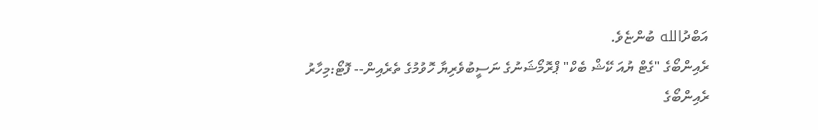އަބްދުالله ބުންޏެވެ.
ރެއިންބޯގެ "ގެޓް ޔުއަ ކޭޝް ބެކް" ޕްރޮމޯޝަނުގެ ނަސީބުވެރިޔާ ހޮވުމުގެ ތެރެއިން-- ފޮޓޯ:މިހާރު
ރެއިންބޯގެ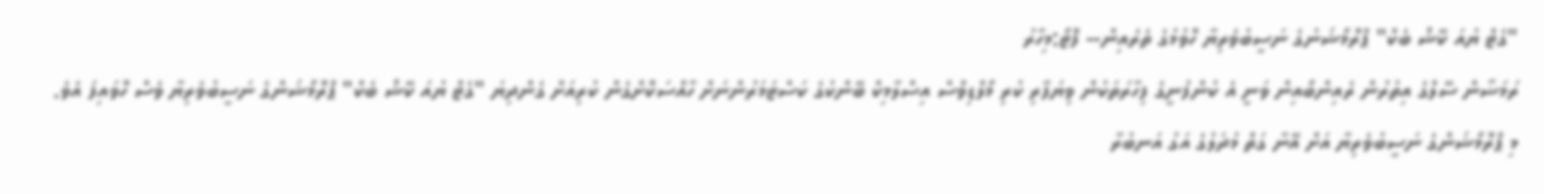"ގެޓް ޔުއަ ކޭޝް ބެކް" ޕްރޮމޯޝަނުގެ ނަސީބުވެރިޔާ ހޮވުމުގެ ތެރެއިން-- ފޮޓޯ:މިހާރު
ރަމަޟާން ސޭލްގެ އިތުރުން ރެއިންބޯއިން ވަނީ އެ ކުންފުނީގެ ފިހާރަތަކުން ވިޔަފާރި ކުރި މޯލްޑިވްސް އިސްލާމިކް ބޭންކުގެ ކަސްޓަމަރުންނަށް ހާއްސަކޮށްގެން ކުރިއަށް ގެންދިޔަ "ގެޓް ޔުއަ ކޭޝް ބެކް" ޕްރޮމޯޝަންގެ ނަސީބުވެރިޔާ ވެސް ހޮވައިފަ އެވެ. މި ޕްރޮމޯޝަންގެ ނަސީބުވެރިޔާ އަށް އޭނާ ގަތް މުދަލުގެ އަގު އަނބުރާ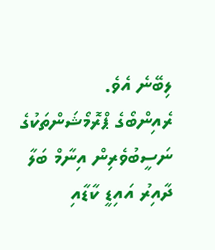ލިބޭނެ އެވެ.
ރެއިންބޯގެ ޕްރޮމޯޝަންތަކުގެ ނަސީބުވެރިން އިނާމް ބަލާ ދާއިރު އައިޑީ ކާޑާއި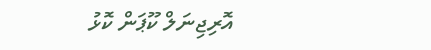އޮރިޖިނަލް ކޫޕަން ކޮޅު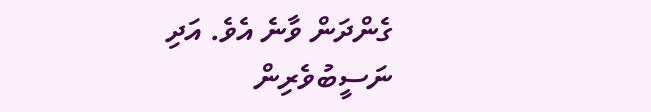ގެންދަން ވާނެ އެވެ. އަދި ނަސީބުވެރިން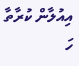އިއުލާން ކުރާތާ ހަ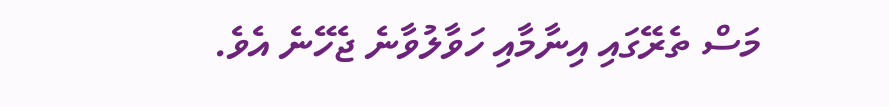މަސް ތެރޭގައި އިނާމާއި ހަވާލުވާނެ ޖެހޭނެ އެވެ.